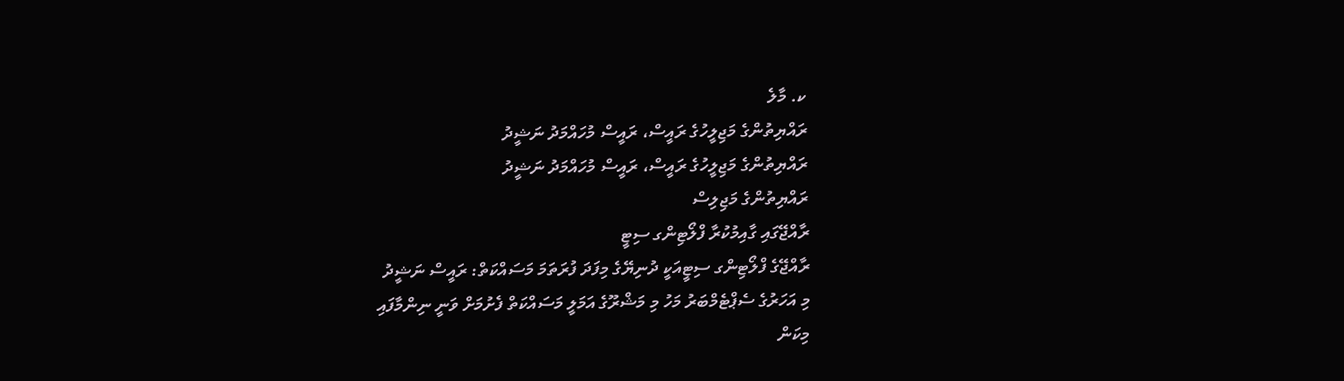ކ. މާލެ
ރައްޔިތުންގެ މަޖިލީހުގެ ރައީސް، ރައީސް މުހައްމަދު ނަޝީދު
ރައްޔިތުންގެ މަޖިލީހުގެ ރައީސް، ރައީސް މުހައްމަދު ނަޝީދު
ރައްޔިތުންގެ މަޖިލިސް
ރާއްޖޭގައި ގާއިމުކުރާ ފްލޯޓިންގ ސިޓީ
ރާއްޖޭގެ ފްލޯޓިންގ ސިޓީއަކީ ދުނިޔޭގެ މިފަދަ ފުރަތަމަ މަސައްކަތް: ރައީސް ނަޝީދު
މި އަހަރުގެ ސެޕްޓެމްބަރު މަހު މި މަޝްރޫގެ އަމަލީ މަސައްކަތް ފެށުމަށް ވަނީ ނިންމާފައި
މިކަން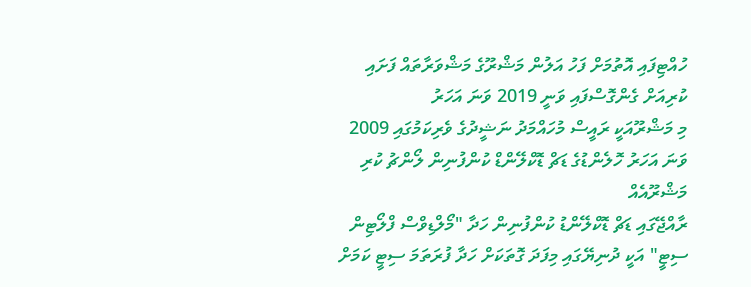ހުއްޓިފައި އޮތުމަށް ފަހު އަލުން މަޝްރޫގެ މަޝްވަރާތައް ފަށައި ކުރިއަށް ގެންގޮސްފައި ވަނީ 2019 ވަނަ އަހަރު
މި މަޝްރޫއަކީ ރައީސް މުހައްމަދު ނަޝީދުގެ ވެރިކަމުގައި 2009 ވަނަ އަހަރު ހޮލެންޑުގެ ޑަޗް ޑޮކްލޭންޑް ކުންފުނިން ލޯންޗު ކުރި މަޝްރޫއެއް
ރާއްޖޭގައި ޑަޗް ޑޮކްލޭންޑު ކުންފުނިން ހަދާ "މޯލްޑިވްސް ފްލޯޓިން ސިޓީ" އަކީ ދުނިޔޭގައި މިފަދަ ގޮތަކަށް ހަދާ ފުރަތަމަ ސިޓީ ކަމަށް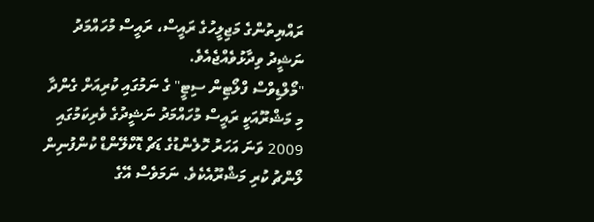ރައްޔިތުންގެ މަޖިލީހުގެ ރައީސް، ރައީސް މުހައްމަދު ނަޝީދު ވިދާޅުވެއްޖެއެވެ.
"މޯލްޑިވްސް ފްލޯޓިން ސިޓީ" ގެ ނަމުގައި ކުރިއަށް ގެންދާ މި މަޝްރޫއަކީ ރައީސް މުހައްމަދު ނަޝީދުގެ ވެރިކަމުގައި 2009 ވަނަ އަހަރު ހޮލެންޑުގެ ޑަޗް ޑޮކްލޭންޑް ކުންފުނިން ލޯންޗު ކުރި މަޝްރޫއެކެވެ. ނަމަވެސް އޭގެ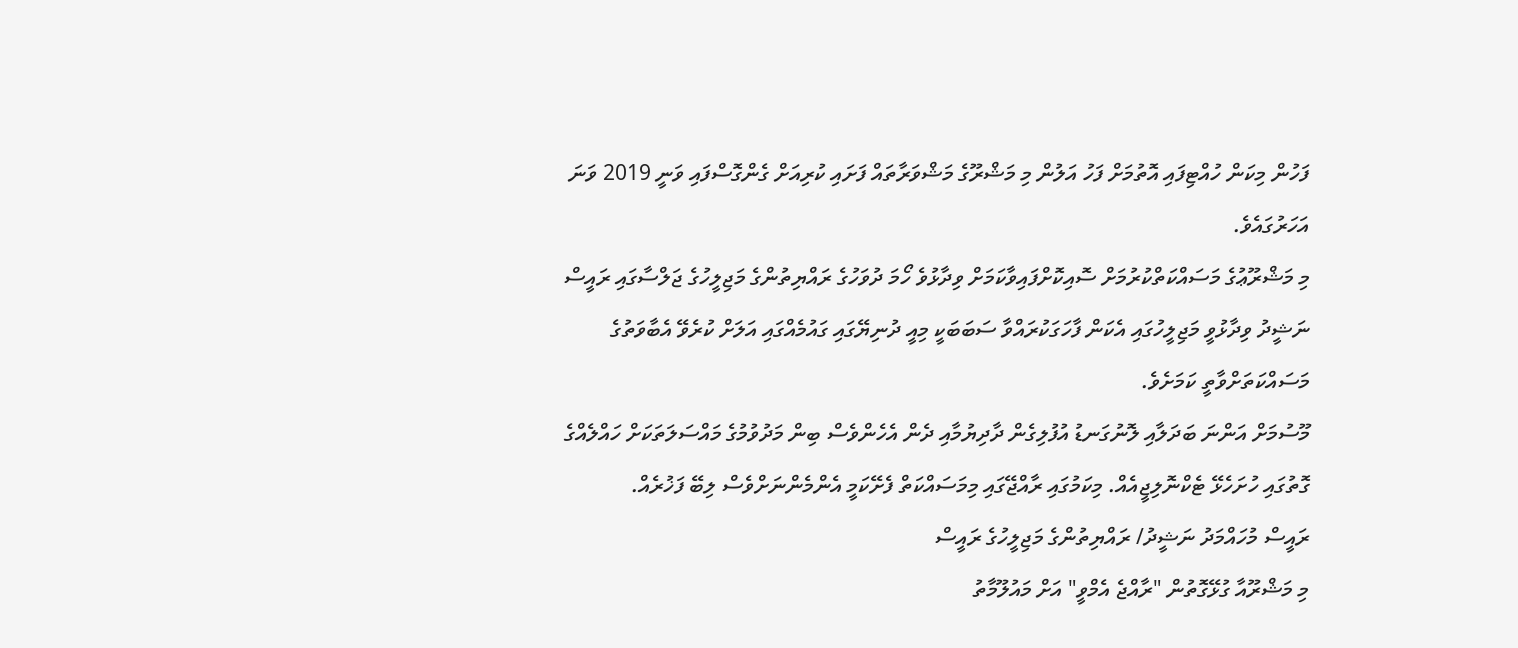ފަހުން މިކަން ހުއްޓިފައި އޮތުމަށް ފަހު އަލުން މި މަޝްރޫގެ މަޝްވަރާތައް ފަށައި ކުރިއަށް ގެންގޮސްފައި ވަނީ 2019 ވަނަ އަހަރުގައެވެ.
މި މަޝްރޫޢުގެ މަސައްކަތްކުރުމަށް ސޮއިކޮށްފައިވާކަމަށް ވިދާޅުވެ ހޯމަ ދުވަހުގެ ރައްޔިތުންގެ މަޖިލީހުގެ ޖަލްސާގައި ރައީސް ނަޝީދު ވިދާޅުވީ މަޖިލީހުގައި އެކަން ފާހަގަކުރައްވާ ސަބަބަކީ މިއީ ދުނިޔޭގައި ގައުމެއްގައި އަލަށް ކުރެވޭ އެބާވަތުގެ މަސައްކަތަށްވާތީ ކަމަށެވެ.
މޫސުމަށް އަންނަ ބަދަލާއި ލޮނުގަނޑު އުފުލިގެން ދާދިޔުމާއި ދެން އެހެންވެސް ބިން މަދުވުމުގެ މައްސަލަތަކަށް ހައްލެއްގެ ގޮތުގައި ހުށަހެޅޭ ޓެކްނޮލިޖީއެއް. މިކަމުގައި ރާއްޖޭގައި މިމަސައްކަތް ފެށޭކަމީ އެންމެންނަށްވެސް ލިބޭ ފަޚުރެއް.
ރައީސް މުހައްމަދު ނަޝީދު/ ރައްޔިތުންގެ މަޖިލީހުގެ ރައީސް
މި މަޝްރޫއާ ގުޅޭގޮތުން "ރާއްޖެ އެމްވީ" އަށް މައުލޫމާތު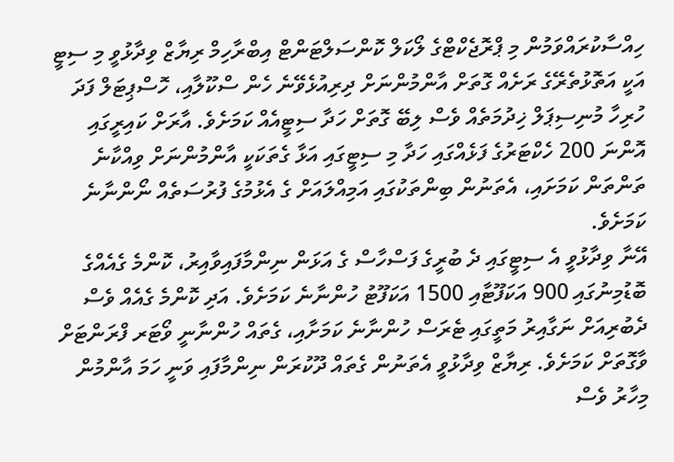ހިއްސާކުރައްވަމުން މި ޕްރޮޖެކްޓްގެ ލޯކަލް ކޮންސަލްޓަންޓް އިބްރާހިމް ރިޔާޒް ވިދާޅުވީ މި ސިޓީ އަކީ އަތޮޅުތެރޭގެ ރަށެއް ގޮތަށް އާންމުންނަށް ދިރިއުޅެވޭނެ ހެން ސްކޫލާއި، ހޮސްޕިޓަލް ފަދަ ހުރިހާ މުނިސިޕަލް ޚިދުމަތެއް ވެސް ލިބޭ ގޮތަށް ހަދާ ސިޓީއެއް ކަމަށެވެ. އާރަށް ކައިރީގައި އޮންނަ 200 ހެކްޓަރުގެ ފަޅެއްގައި ހަދާ މި ސިޓީގައި އަޅާ ގެތަކަކީ އާންމުންނަށް ވިއްކާނެ ތަންތަން ކަމަށައި، އެތަނުން ބިންތަކުގައި އަމިއްލައަށް ގެ އެޅުމުގެ ފުރުސަތެއް ނޯންނާނެ ކަމަށެވެ.
އޭނާ ވިދާޅުވީ އެ ސިޓީގައި ދެ ބުރީގެ ފަސްހާސް ގެ އަޅަން ނިންމާފައިވާއިރު، ކޮންމެ ގެއެއްގެ ބޮޑުމިނުގައި 900 އަކަފޫޓާއި 1500 އަކަފޫޓު ހުންނާނެ ކަމަށެވެ. އަދި ކޮންމެ ގެއެއް ވެސް ދެބުރިއަށް ނަގާއިރު މަތީގައި ޓެރަސް ހުންނާނެ ކަމަށާއި، ގެތައް ހުންނާނީ ވޯޓަރ ފްރަންޓަށް ވާގޮތަށް ކަމަށެވެ. ރިޔާޒް ވިދާޅުވީ އެތަނުން ގެތައް ދޫކުރަން ނިންމާފައި ވަނީ ހަމަ އާންމުން މިހާރު ވެސް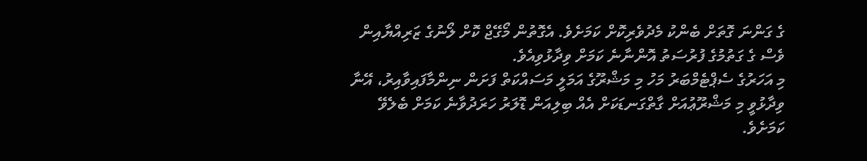ގެ ގަންނަ ގޮތަށް ބެންކު މެދުވެރިކޮށް ކަމަށެވެ. އެގޮތުން މޯގޭޖް ކޮށް ލޯނުގެ ޒަރިއްޔާއިން ވެސް ގެ ގަތުމުގެ ފުރުސަތު އޮންނާނެ ކަމަށް ވިދާޅުވިއެވެ.
މި އަހަރުގެ ސެޕްޓެމްބަރު މަހު މި މަޝްރޫގެ އަމަލީ މަސައްކަތް ފަށަން ނިންމާފައިވާއިރު، އޭނާ ވިދާޅުވީ މި މަޝްރޫޢުއަށް ގާތްގަނޑަކަށް އެއް ބިލިއަން ޑޮލަރު ހަރަދުވާނެ ކަމަށް ބެލެވޭ ކަމަށެވެ.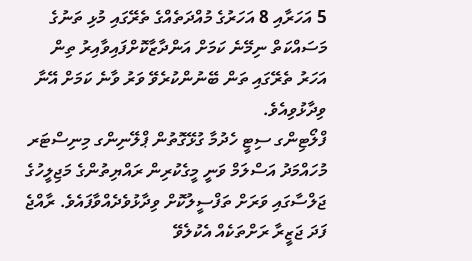5 އަހަރާއި 8 އަހަރުގެ މުއްދަތެއްގެ ތެރޭގައި މުޅި ތަނުގެ މަސައްކަތް ނިމޭނެ ކަމަށް އަންދާޒާކޮށްފައިވާއިރު ތިން އަހަރު ތެރޭގައި ތަން ބޭނުންކުރެވޭ ވަރު ވާނެ ކަމަށް އޭނާ ވިދާޅުވިއެވެ.
ފްލޯޓިންގ ސިޓީ ހެދުމާ ގުޅޭގޮތުން ޕްލޭނިންގ މިނިސްޓަރ މުހައްމަދު އަސްލަމް ވަނީ މީގެކުރިން ރައްޔިތުންގެ މަޖިލީހުގެ ޖަލްސާގައި ވަރަށް ތަފްސީލުކޮށް ވިދާޅުވެދެއްވާފައެވެ. ރާއްޖެ ފަދަ ޖަޒީރާ ރަށްތަކެއް އެކުލެވޭ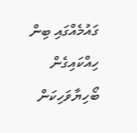ގައުމެއްގައި ބިން ހިއްކައިގެން ބޯހިޔާވަހިކަން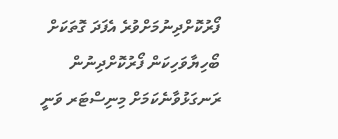ފޯރުކޮށްދިނުމަށްވުރެ އެފަދަ ގޮތަކަށް ބޯހިޔާވަހިކަން ފޯރުކޮށްދިނުން ރަނގަޅުވާނެކަމަށް މިނިސްޓަރ ވަނީ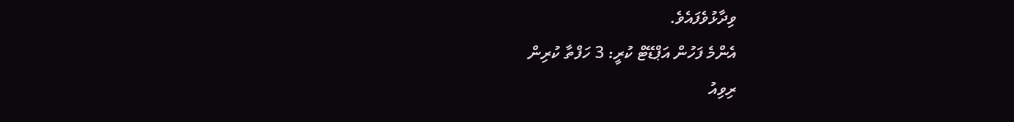ވިދާޅުވެފައެވެ.
އެންމެ ފަހުން އަޕްޑޭޓް ކުރީ: 3 ހަފްތާ ކުރިން
ރިވިއު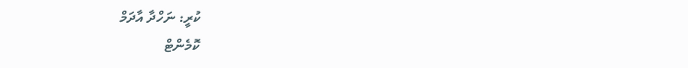ކުރީ: ނަހްދާ އާދަމް
ކޮމެންޓް